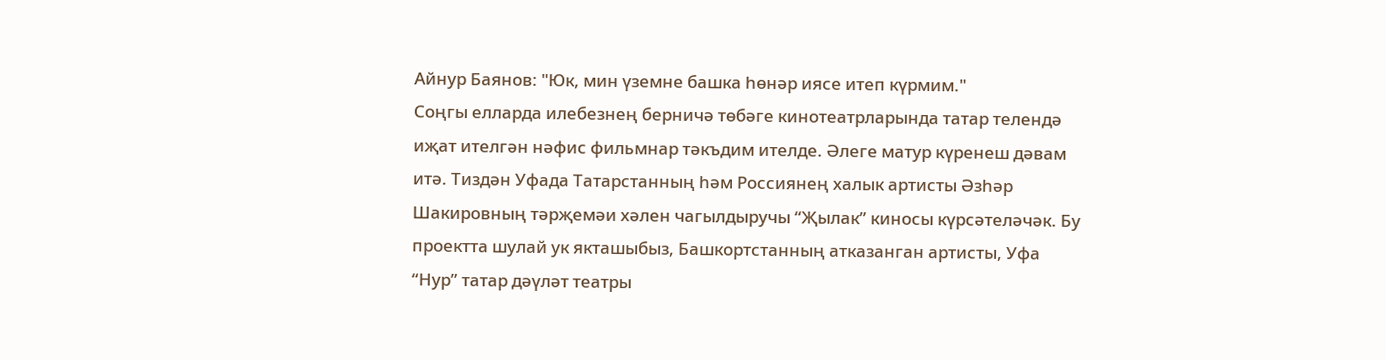Айнур Баянов: "Юк, мин үземне башка һөнәр иясе итеп күрмим."
Соңгы елларда илебезнең берничә төбәге кинотеатрларында татар телендә иҗат ителгән нәфис фильмнар тәкъдим ителде. Әлеге матур күренеш дәвам итә. Тиздән Уфада Татарстанның һәм Россиянең халык артисты Әзһәр Шакировның тәрҗемәи хәлен чагылдыручы “Җылак” киносы күрсәтеләчәк. Бу проектта шулай ук якташыбыз, Башкортстанның атказанган артисты, Уфа “Нур” татар дәүләт театры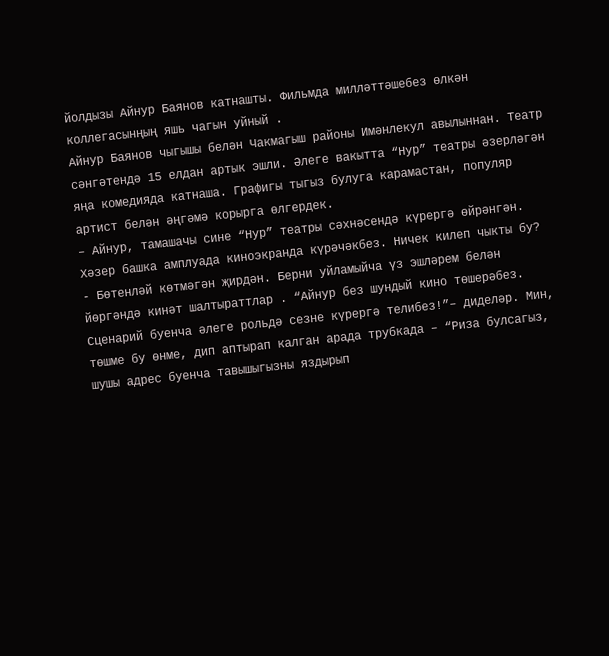йолдызы Айнур Баянов катнашты. Фильмда милләттәшебез өлкән коллегасынңың яшь чагын уйный .
Айнур Баянов чыгышы белән Чакмагыш районы Имәнлекул авылыннан. Театр сәнгәтендә 15 елдан артык эшли. Әлеге вакытта “Нур” театры әзерләгән яңа комедияда катнаша. Графигы тыгыз булуга карамастан, популяр артист белән әңгәмә корырга өлгердек.
– Айнур, тамашачы сине “Нур” театры сәхнәсендә күрергә өйрәнгән. Хәзер башка амплуада киноэкранда күрәчәкбез. Ничек килеп чыкты бу?
- Бөтенләй көтмәгән җирдән. Берни уйламыйча үз эшләрем белән йөргәндә кинәт шалтыраттлар . “Айнур без шундый кино төшерәбез. Сценарий буенча әлеге рольдә сезне күрергә телибез!”– диделәр. Мин, төшме бу өнме, дип аптырап калган арада трубкада – “Риза булсагыз, шушы адрес буенча тавышыгызны яздырып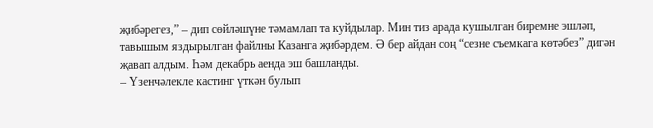җибәрегез,” – дип сөйләшүне тәмамлап та куйдылар. Мин тиз арада кушылган биремне эшләп, тавышым яздырылган файлны Казанга җибәрдем. Ә бер айдан соң “сезне съемкага көтәбез” дигән җавап алдым. Һәм декабрь аенда эш башланды.
– Үзенчәлекле кастинг үткән булып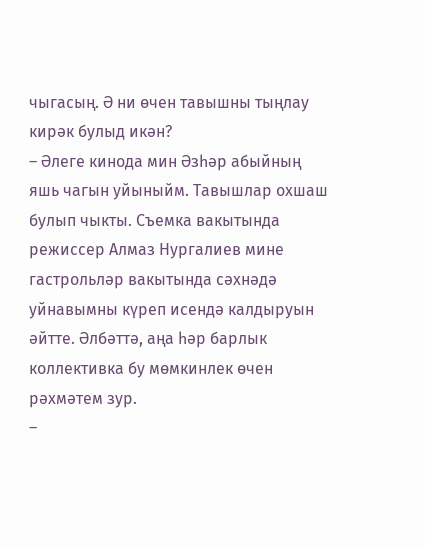чыгасың. Ә ни өчен тавышны тыңлау кирәк булыд икән?
– Әлеге кинода мин Әзһәр абыйның яшь чагын уйыныйм. Тавышлар охшаш булып чыкты. Съемка вакытында режиссер Алмаз Нургалиев мине гастрольләр вакытында сәхнәдә уйнавымны күреп исендә калдыруын әйтте. Әлбәттә, аңа һәр барлык коллективка бу мөмкинлек өчен рәхмәтем зур.
–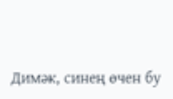Димәк, синең өчен бу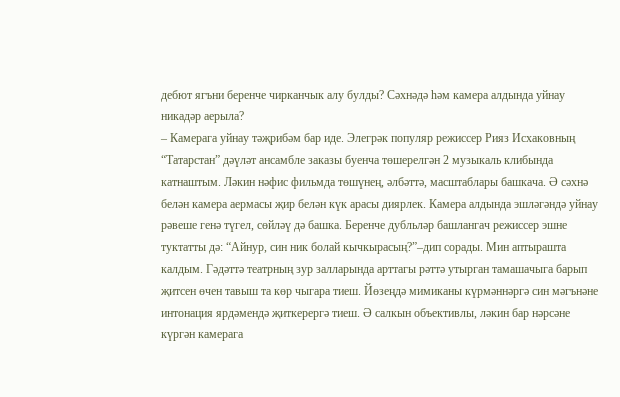дебют ягъни беренче чирканчык алу булды? Сәхнәдә һәм камера алдында уйнау никадәр аерыла?
– Камерага уйнау тәҗрибәм бар иде. Элегрәк популяр режиссер Рияз Исхаковның “Татарстан” дәүләт ансамбле заказы буенча төшерелгән 2 музыкаль клибында катнаштым. Ләкин нәфис фильмда төшүнең, әлбәттә, масштаблары башкача. Ә сәхнә белән камера аермасы җир белән күк арасы диярлек. Камера алдында эшләгәндә уйнау рәвеше генә түгел, сөйләү дә башка. Беренче дубльләр башлангач режиссер эшне туктатты дә: “Айнур, син ник болай кычкырасың?”–дип сорады. Мин аптырашта калдым. Гәдәттә театрның зур залларында арттагы рәттә утырган тамашачыга барып җитсен өчен тавыш та көр чыгара тиеш. Йөзеңдә мимиканы күрмәннәргә син мәгънәне интонация ярдәмендә җиткерергә тиеш. Ә салкын объективлы, ләкин бар нәрсәне күргән камерага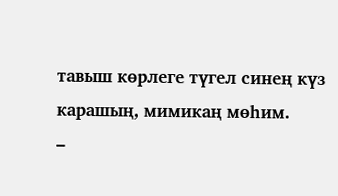тавыш көрлеге түгел синең күз карашың, мимикаң мөһим.
–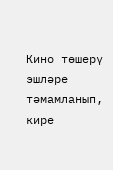Кино төшерү эшләре тәмамланып, кире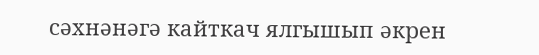сәхнәнәгә кайткач ялгышып әкрен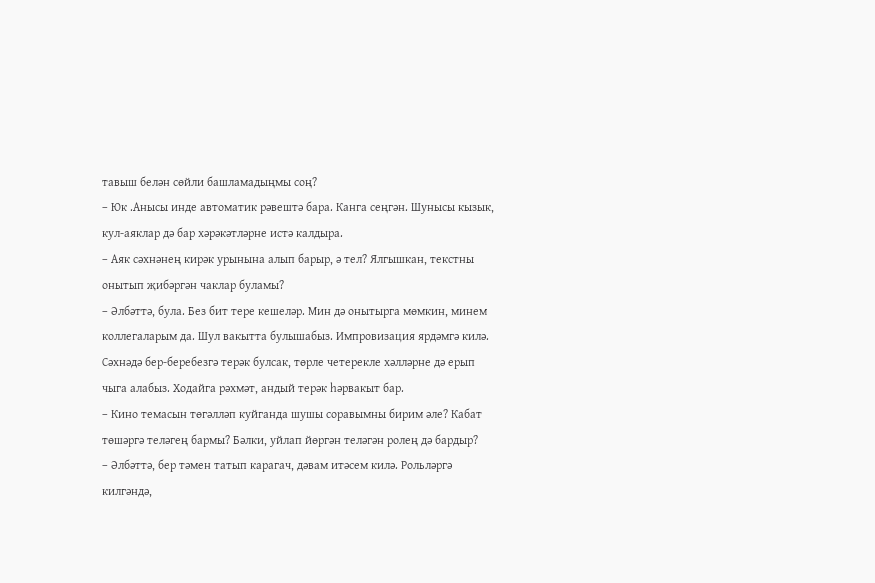тавыш белән сөйли башламадыңмы соң?
– Юк .Анысы инде автоматик рәвештә бара. Канга сеңгән. Шунысы кызык, кул-аяклар дә бар хәрәкәтләрне истә калдыра.
– Аяк сәхнәнең кирәк урынына алып барыр, ә тел? Ялгышкан, текстны онытып җибәргән чаклар буламы?
– Әлбәттә, була. Без бит тере кешеләр. Мин дә онытырга мөмкин, минем коллегаларым да. Шул вакытта булышабыз. Импровизация ярдәмгә килә. Сәхнәдә бер-беребезгә терәк булсак, төрле четерекле хәлләрне дә ерып чыга алабыз. Ходайга рәхмәт, андый терәк һәрвакыт бар.
– Кино темасын төгәлләп куйганда шушы соравымны бирим әле? Кабат төшәргә теләгең бармы? Бәлки, уйлап йөргән теләгән ролең дә бардыр?
– Әлбәттә, бер тәмен татып карагач, дәвам итәсем килә. Рольләргә килгәндә,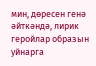мин, дөресен генә әйткәндә, лирик геройлар образын уйнарга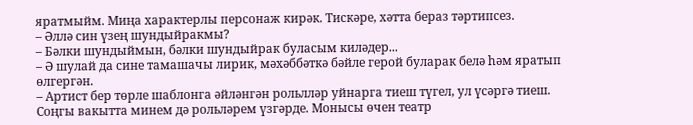яратмыйм. Миңа характерлы персонаж кирәк. Тискәре, хәтта бераз тәртипсез.
– Әллә син үзең шундыйракмы?
– Бәлки шундыймын, бәлки шундыйрак буласым киләдер...
– Ә шулай да сине тамашачы лирик, мәхәббәткә бәйле герой буларак белә һәм яратып өлгергән.
– Артист бер төрле шаблонга әйләнгән рольлләр уйнарга тиеш түгел, ул үсәргә тиеш. Соңгы вакытта минем дә рольләрем үзгәрде. Монысы өчен театр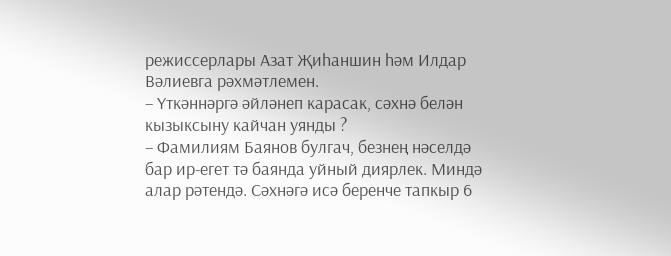режиссерлары Азат Җиһаншин һәм Илдар Вәлиевга рәхмәтлемен.
– Үткәннәргә әйләнеп карасак, сәхнә белән кызыксыну кайчан уянды ?
– Фамилиям Баянов булгач, безнең нәселдә бар ир-егет тә баянда уйный диярлек. Миндә алар рәтендә. Сәхнәгә исә беренче тапкыр 6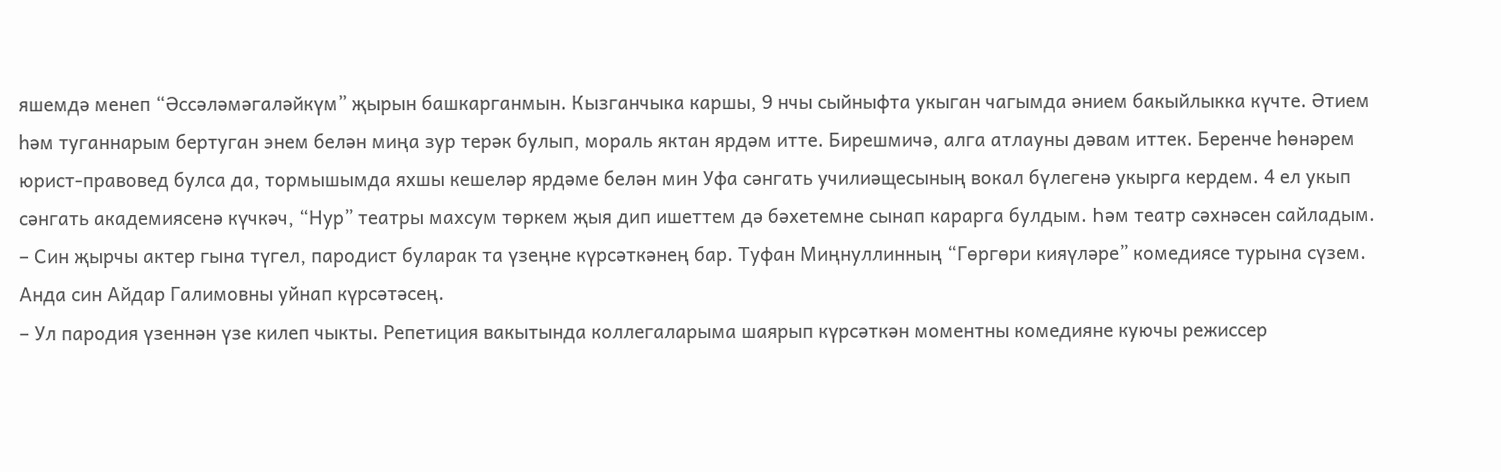яшемдә менеп “Әссәләмәгаләйкүм” җырын башкарганмын. Кызганчыка каршы, 9 нчы сыйныфта укыган чагымда әнием бакыйлыкка күчте. Әтием һәм туганнарым бертуган энем белән миңа зур терәк булып, мораль яктан ярдәм итте. Бирешмичә, алга атлауны дәвам иттек. Беренче һөнәрем юрист-правовед булса да, тормышымда яхшы кешеләр ярдәме белән мин Уфа сәнгать училиәщесының вокал бүлегенә укырга кердем. 4 ел укып сәнгать академиясенә күчкәч, “Нур” театры махсум төркем җыя дип ишеттем дә бәхетемне сынап карарга булдым. Һәм театр сәхнәсен сайладым.
– Син җырчы актер гына түгел, пародист буларак та үзеңне күрсәткәнең бар. Туфан Миңнуллинның “Гөргөри кияүләре” комедиясе турына сүзем. Анда син Айдар Галимовны уйнап күрсәтәсең.
– Ул пародия үзеннән үзе килеп чыкты. Репетиция вакытында коллегаларыма шаярып күрсәткән моментны комедияне куючы режиссер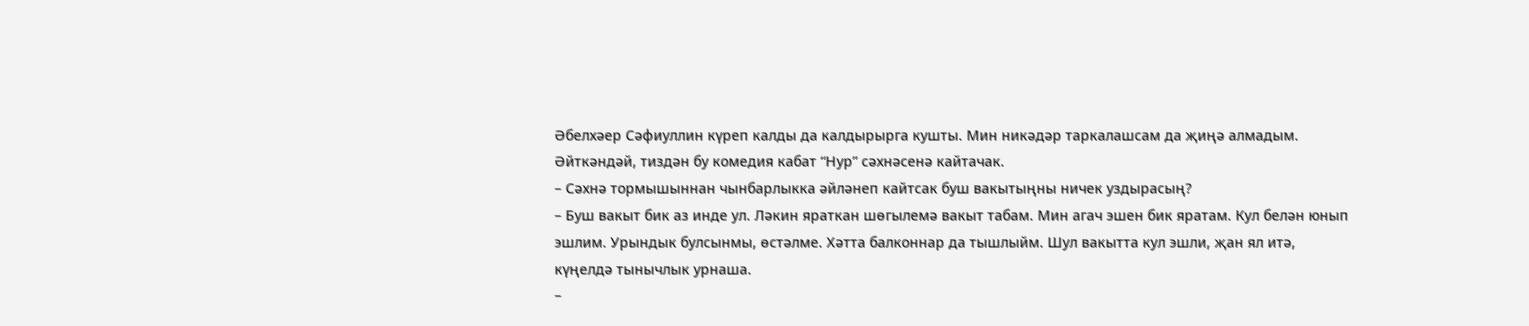Әбелхәер Сәфиуллин күреп калды да калдырырга кушты. Мин никәдәр таркалашсам да җиңә алмадым. Әйткәндәй, тиздән бу комедия кабат “Нур” сәхнәсенә кайтачак.
– Сәхнә тормышыннан чынбарлыкка әйләнеп кайтсак буш вакытыңны ничек уздырасың?
– Буш вакыт бик аз инде ул. Ләкин яраткан шөгылемә вакыт табам. Мин агач эшен бик яратам. Кул белән юнып эшлим. Урындык булсынмы, өстәлме. Хәтта балконнар да тышлыйм. Шул вакытта кул эшли, җан ял итә, күңелдә тынычлык урнаша.
–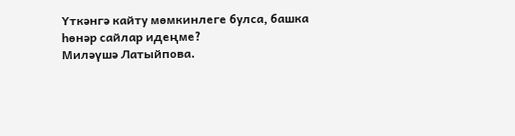Үткәнгә кайту мөмкинлеге булса, башка һөнәр сайлар идеңме?
Миләүшә Латыйпова.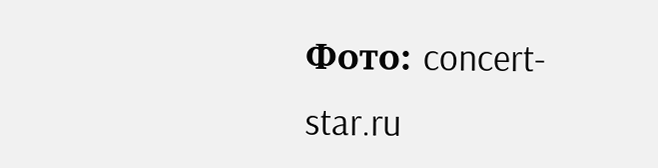Фото: concert-star.ru